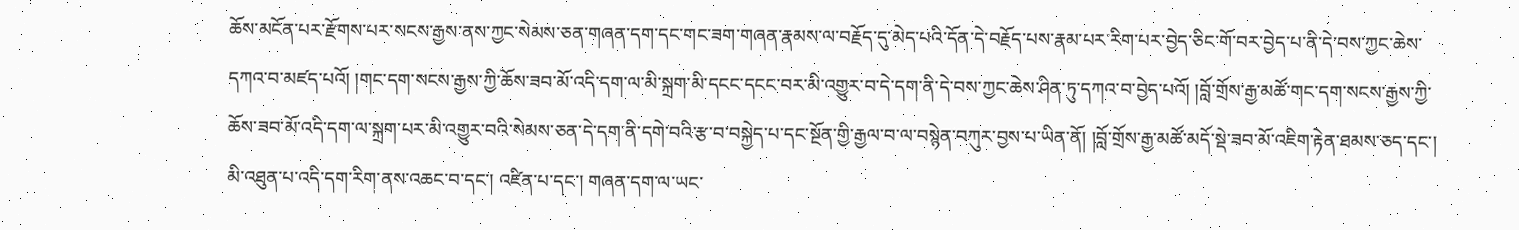ཆོས་མངོན་པར་རྫོགས་པར་སངས་རྒྱས་ནས་ཀྱང་སེམས་ཅན་གཞན་དག་དང་གང་ཟག་གཞན་རྣམས་ལ་བརྗོད་དུ་མེད་པའི་དོན་དེ་བརྗོད་པས་རྣམ་པར་རིག་པར་བྱེད་ཅིང་གོ་བར་བྱེད་པ་ནི་དེ་བས་ཀྱང་ཆེས་དཀའ་བ་མཛད་པའོ། །གང་དག་སངས་རྒྱས་ཀྱི་ཆོས་ཟབ་མོ་འདི་དག་ལ་མི་སྐྲག་མི་དངང་དངང་བར་མི་འགྱུར་བ་དེ་དག་ནི་དེ་བས་ཀྱང་ཆེས་ཤིན་ཏུ་དཀའ་བ་བྱེད་པའོ། །བློ་གྲོས་རྒྱ་མཚོ་གང་དག་སངས་རྒྱས་ཀྱི་ཆོས་ཟབ་མོ་འདི་དག་ལ་སྐྲག་པར་མི་འགྱུར་བའི་སེམས་ཅན་དེ་དག་ནི་དགེ་བའི་རྩ་བ་བསྐྱེད་པ་དང་སྔོན་གྱི་རྒྱལ་བ་ལ་བསྙེན་བཀུར་བྱས་པ་ཡིན་ནོ། །བློ་གྲོས་རྒྱ་མཚོ་མདོ་སྡེ་ཟབ་མོ་འཇིག་རྟེན་ཐམས་ཅད་དང་། མི་འཐུན་པ་འདི་དག་རིག་ནས་འཆང་བ་དང་། འཛིན་པ་དང་། གཞན་དག་ལ་ཡང་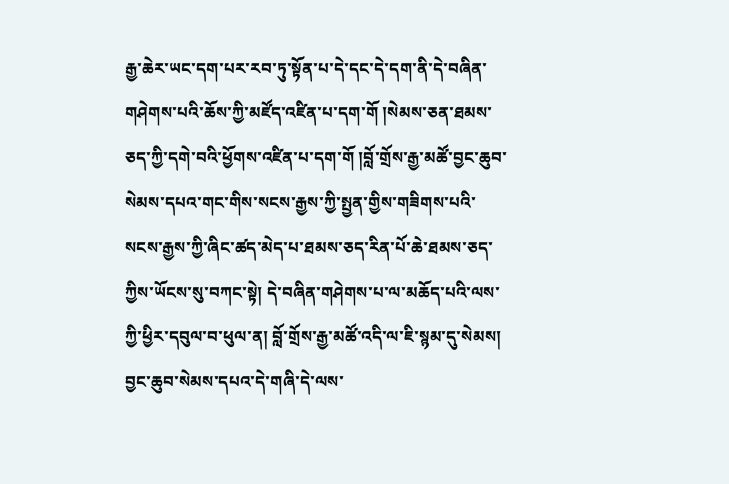རྒྱ་ཆེར་ཡང་དག་པར་རབ་ཏུ་སྟོན་པ་དེ་དང་དེ་དག་ནི་དེ་བཞིན་གཤེགས་པའི་ཆོས་ཀྱི་མཛོད་འཛིན་པ་དག་གོ །སེམས་ཅན་ཐམས་ཅད་ཀྱི་དགེ་བའི་ཕྱོགས་འཛིན་པ་དག་གོ །བློ་གྲོས་རྒྱ་མཚོ་བྱང་ཆུབ་སེམས་དཔའ་གང་གིས་སངས་རྒྱས་ཀྱི་སྤྱན་གྱིས་གཟིགས་པའི་སངས་རྒྱས་ཀྱི་ཞིང་ཚད་མེད་པ་ཐམས་ཅད་རིན་པོ་ཆེ་ཐམས་ཅད་ཀྱིས་ཡོངས་སུ་བཀང་སྟེ། དེ་བཞིན་གཤེགས་པ་ལ་མཆོད་པའི་ལས་ཀྱི་ཕྱིར་དབུལ་བ་ཕུལ་ན། བློ་གྲོས་རྒྱ་མཚོ་འདི་ལ་ཇི་སྙམ་དུ་སེམས། བྱང་ཆུབ་སེམས་དཔའ་དེ་གཞི་དེ་ལས་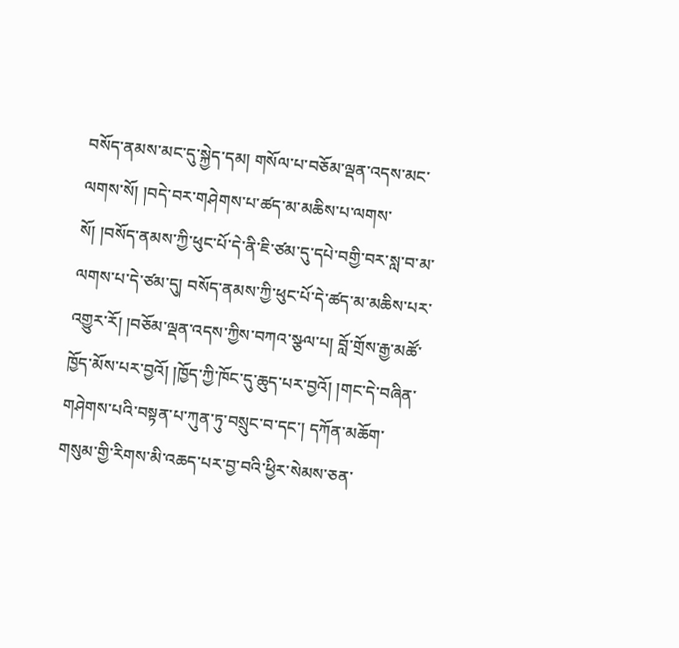བསོད་ནམས་མང་དུ་སྐྱེད་དམ། གསོལ་པ་བཅོམ་ལྡན་འདས་མང་ལགས་སོ། །བདེ་བར་གཤེགས་པ་ཚད་མ་མཆིས་པ་ལགས་སོ། །བསོད་ནམས་ཀྱི་ཕུང་པོ་དེ་ནི་ཇི་ཙམ་དུ་དཔེ་བགྱི་བར་སླ་བ་མ་ལགས་པ་དེ་ཙམ་དུ། བསོད་ནམས་ཀྱི་ཕུང་པོ་དེ་ཚད་མ་མཆིས་པར་འགྱུར་རོ། །བཅོམ་ལྡན་འདས་ཀྱིས་བཀའ་སྩལ་པ། བློ་གྲོས་རྒྱ་མཚོ་ཁྱོད་མོས་པར་བྱའོ། །ཁྱོད་ཀྱི་ཁོང་དུ་ཆུད་པར་བྱའོ། །གང་དེ་བཞིན་གཤེགས་པའི་བསྟན་པ་ཀུན་ཏུ་བསྲུང་བ་དང་། དཀོན་མཆོག་གསུམ་གྱི་རིགས་མི་འཆད་པར་བྱ་བའི་ཕྱིར་སེམས་ཅན་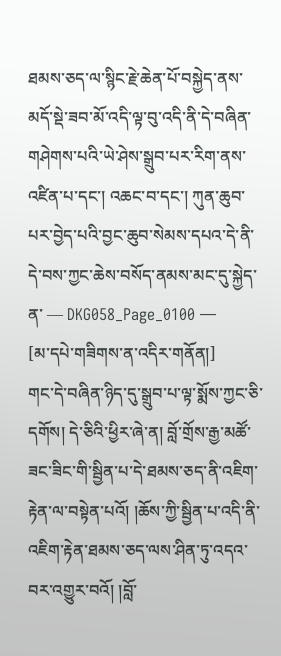ཐམས་ཅད་ལ་སྙིང་རྗེ་ཆེན་པོ་བསྐྱེད་ནས་མདོ་སྡེ་ཟབ་མོ་འདི་ལྟ་བུ་འདི་ནི་དེ་བཞིན་གཤེགས་པའི་ཡེ་ཤེས་སྒྲུབ་པར་རིག་ནས་འཛིན་པ་དང་། འཆང་བ་དང་། ཀུན་ཆུབ་པར་བྱེད་པའི་བྱང་ཆུབ་སེམས་དཔའ་དེ་ནི་དེ་བས་ཀྱང་ཆེས་བསོད་ནམས་མང་དུ་སྐྱེད་ན་ ― DKG058_Page_0100 ―
[མ་དཔེ་གཟིགས་ན་འདིར་གནོན།]
གང་དེ་བཞིན་ཉིད་དུ་སྒྲུབ་པ་ལྟ་སྨོས་ཀྱང་ཅི་དགོས། དེ་ཅིའི་ཕྱིར་ཞེ་ན། བློ་གྲོས་རྒྱ་མཚོ་ཟང་ཟིང་གི་སྦྱིན་པ་དེ་ཐམས་ཅད་ནི་འཇིག་རྟེན་ལ་བསྟེན་པའོ། །ཆོས་ཀྱི་སྦྱིན་པ་འདི་ནི་འཇིག་རྟེན་ཐམས་ཅད་ལས་ཤིན་ཏུ་འདའ་བར་འགྱུར་བའོ། །བློ་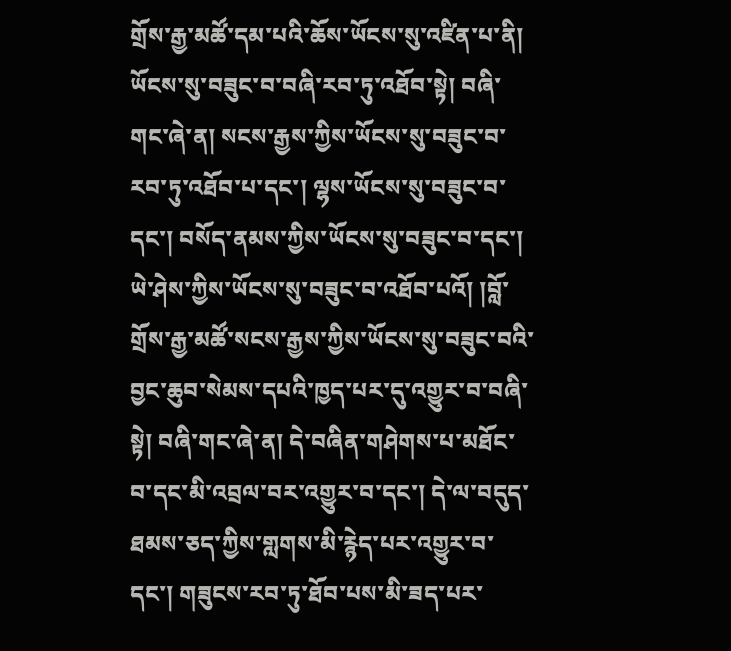གྲོས་རྒྱ་མཚོ་དམ་པའི་ཆོས་ཡོངས་སུ་འཛིན་པ་ནི། ཡོངས་སུ་བཟུང་བ་བཞི་རབ་ཏུ་འཐོབ་སྟེ། བཞི་གང་ཞེ་ན། སངས་རྒྱས་ཀྱིས་ཡོངས་སུ་བཟུང་བ་རབ་ཏུ་འཐོབ་པ་དང་། ལྷས་ཡོངས་སུ་བཟུང་བ་དང་། བསོད་ནམས་ཀྱིས་ཡོངས་སུ་བཟུང་བ་དང་། ཡེ་ཤེས་ཀྱིས་ཡོངས་སུ་བཟུང་བ་འཐོབ་པའོ། །བློ་གྲོས་རྒྱ་མཚོ་སངས་རྒྱས་ཀྱིས་ཡོངས་སུ་བཟུང་བའི་བྱང་ཆུབ་སེམས་དཔའི་ཁྱད་པར་དུ་འགྱུར་བ་བཞི་སྟེ། བཞི་གང་ཞེ་ན། དེ་བཞིན་གཤེགས་པ་མཐོང་བ་དང་མི་འབྲལ་བར་འགྱུར་བ་དང་། དེ་ལ་བདུད་ཐམས་ཅད་ཀྱིས་གླགས་མི་རྙེད་པར་འགྱུར་བ་དང་། གཟུངས་རབ་ཏུ་ཐོབ་པས་མི་ཟད་པར་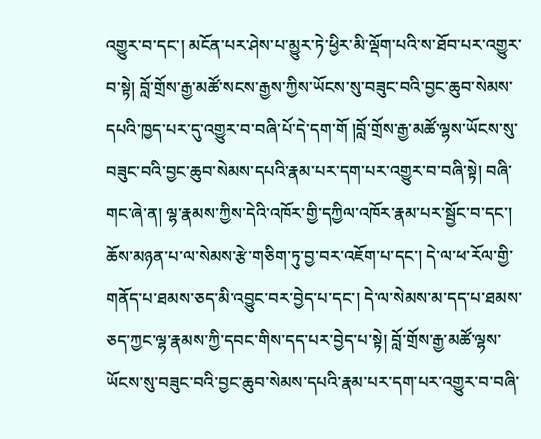འགྱུར་བ་དང་། མངོན་པར་ཤེས་པ་མྱུར་ཏེ་ཕྱིར་མི་ལྡོག་པའི་ས་ཐོབ་པར་འགྱུར་བ་སྟེ། བློ་གྲོས་རྒྱ་མཚོ་སངས་རྒྱས་ཀྱིས་ཡོངས་སུ་བཟུང་བའི་བྱང་ཆུབ་སེམས་དཔའི་ཁྱད་པར་དུ་འགྱུར་བ་བཞི་པོ་དེ་དག་གོ །བློ་གྲོས་རྒྱ་མཚོ་ལྷས་ཡོངས་སུ་བཟུང་བའི་བྱང་ཆུབ་སེམས་དཔའི་རྣམ་པར་དག་པར་འགྱུར་བ་བཞི་སྟེ། བཞི་གང་ཞེ་ན། ལྷ་རྣམས་ཀྱིས་དེའི་འཁོར་གྱི་དཀྱིལ་འཁོར་རྣམ་པར་སྦྱོང་བ་དང་། ཆོས་མཉན་པ་ལ་སེམས་རྩེ་གཅིག་ཏུ་བྱ་བར་འཇོག་པ་དང་། དེ་ལ་ཕ་རོལ་གྱི་གནོད་པ་ཐམས་ཅད་མི་འབྱུང་བར་བྱེད་པ་དང་། དེ་ལ་སེམས་མ་དད་པ་ཐམས་ཅད་ཀྱང་ལྷ་རྣམས་ཀྱི་དབང་གིས་དད་པར་བྱེད་པ་སྟེ། བློ་གྲོས་རྒྱ་མཚོ་ལྷས་ཡོངས་སུ་བཟུང་བའི་བྱང་ཆུབ་སེམས་དཔའི་རྣམ་པར་དག་པར་འགྱུར་བ་བཞི་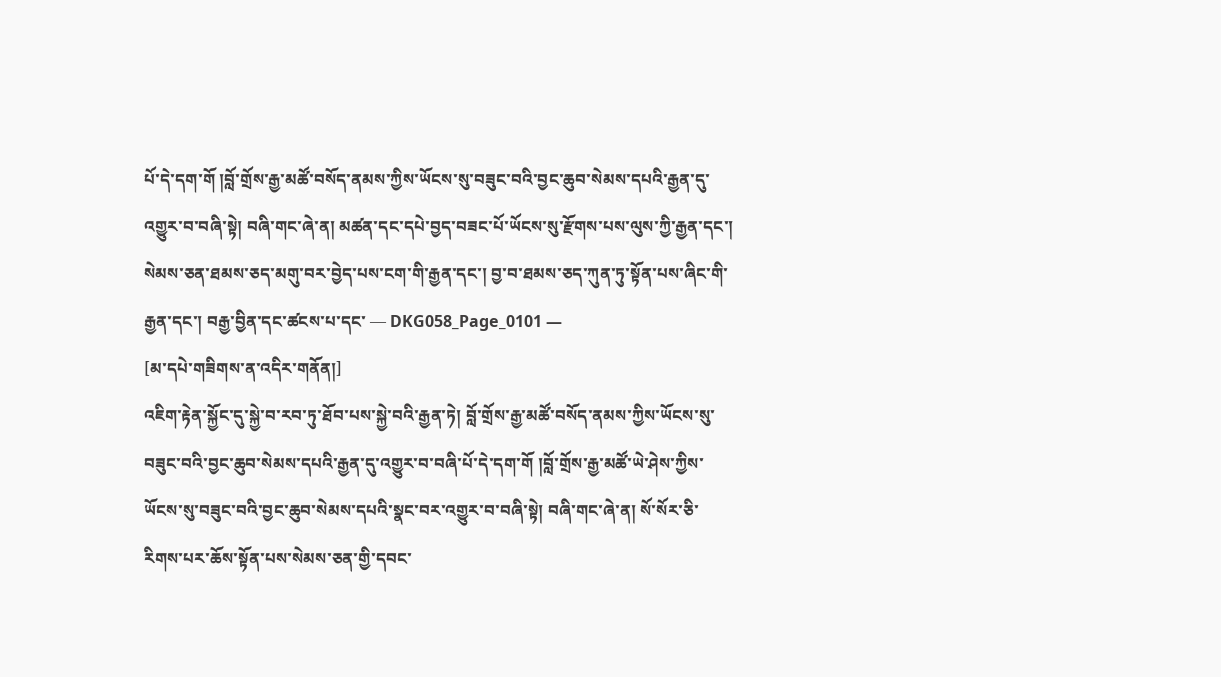པོ་དེ་དག་གོ །བློ་གྲོས་རྒྱ་མཚོ་བསོད་ནམས་ཀྱིས་ཡོངས་སུ་བཟུང་བའི་བྱང་ཆུབ་སེམས་དཔའི་རྒྱན་དུ་འགྱུར་བ་བཞི་སྟེ། བཞི་གང་ཞེ་ན། མཚན་དང་དཔེ་བྱད་བཟང་པོ་ཡོངས་སུ་རྫོགས་པས་ལུས་ཀྱི་རྒྱན་དང་། སེམས་ཅན་ཐམས་ཅད་མགུ་བར་བྱེད་པས་ངག་གི་རྒྱན་དང་། བྱ་བ་ཐམས་ཅད་ཀུན་ཏུ་སྟོན་པས་ཞིང་གི་རྒྱན་དང་། བརྒྱ་བྱིན་དང་ཚངས་པ་དང་ ― DKG058_Page_0101 ―
[མ་དཔེ་གཟིགས་ན་འདིར་གནོན།]
འཇིག་རྟེན་སྐྱོང་དུ་སྐྱེ་བ་རབ་ཏུ་ཐོབ་པས་སྐྱེ་བའི་རྒྱན་ཏེ། བློ་གྲོས་རྒྱ་མཚོ་བསོད་ནམས་ཀྱིས་ཡོངས་སུ་བཟུང་བའི་བྱང་ཆུབ་སེམས་དཔའི་རྒྱན་དུ་འགྱུར་བ་བཞི་པོ་དེ་དག་གོ །བློ་གྲོས་རྒྱ་མཚོ་ཡེ་ཤེས་ཀྱིས་ཡོངས་སུ་བཟུང་བའི་བྱང་ཆུབ་སེམས་དཔའི་སྣང་བར་འགྱུར་བ་བཞི་སྟེ། བཞི་གང་ཞེ་ན། སོ་སོར་ཅི་རིགས་པར་ཆོས་སྟོན་པས་སེམས་ཅན་གྱི་དབང་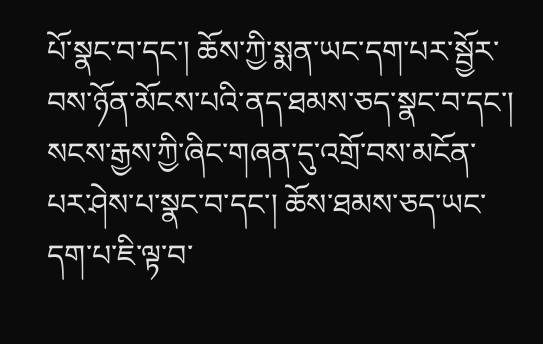པོ་སྣང་བ་དང་། ཆོས་ཀྱི་སྨན་ཡང་དག་པར་སྦྱོར་བས་ཉོན་མོངས་པའི་ནད་ཐམས་ཅད་སྣང་བ་དང་། སངས་རྒྱས་ཀྱི་ཞིང་གཞན་དུ་འགྲོ་བས་མངོན་པར་ཤེས་པ་སྣང་བ་དང་། ཆོས་ཐམས་ཅད་ཡང་དག་པ་ཇི་ལྟ་བ་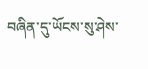བཞིན་དུ་ཡོངས་སུ་ཤེས་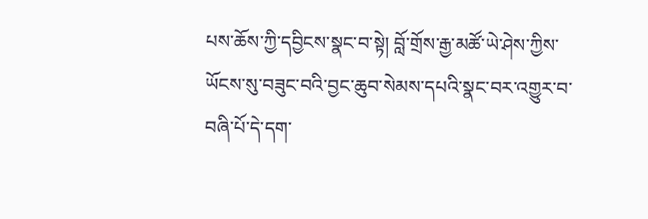པས་ཆོས་ཀྱི་དབྱིངས་སྣང་བ་སྟེ། བློ་གྲོས་རྒྱ་མཚོ་ཡེ་ཤེས་ཀྱིས་ཡོངས་སུ་བཟུང་བའི་བྱང་ཆུབ་སེམས་དཔའི་སྣང་བར་འགྱུར་བ་བཞི་པོ་དེ་དག་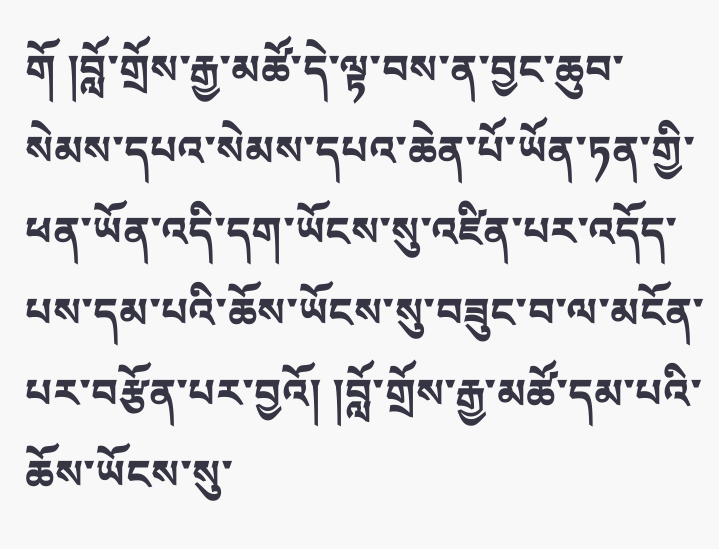གོ །བློ་གྲོས་རྒྱ་མཚོ་དེ་ལྟ་བས་ན་བྱང་ཆུབ་སེམས་དཔའ་སེམས་དཔའ་ཆེན་པོ་ཡོན་ཏན་གྱི་ཕན་ཡོན་འདི་དག་ཡོངས་སུ་འཛིན་པར་འདོད་པས་དམ་པའི་ཆོས་ཡོངས་སུ་བཟུང་བ་ལ་མངོན་པར་བརྩོན་པར་བྱའོ། །བློ་གྲོས་རྒྱ་མཚོ་དམ་པའི་ཆོས་ཡོངས་སུ་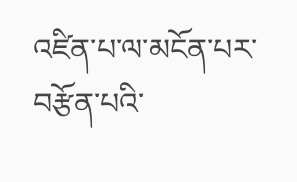འཛིན་པ་ལ་མངོན་པར་བརྩོན་པའི་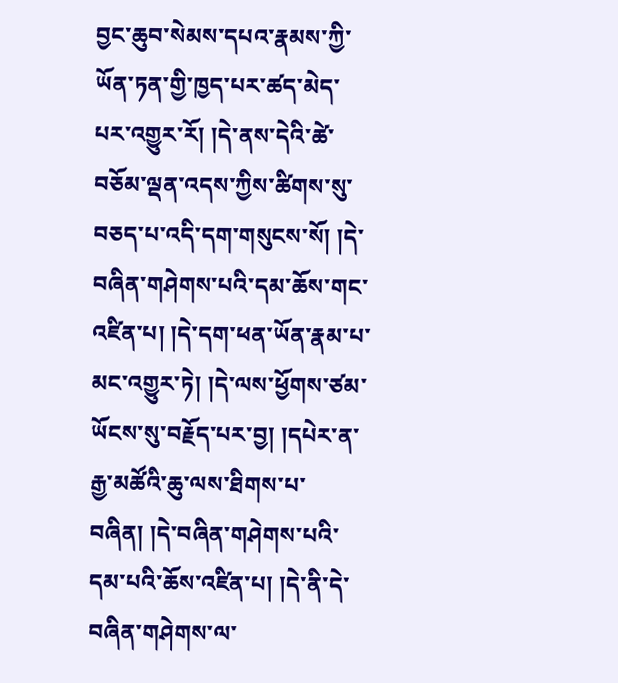བྱང་ཆུབ་སེམས་དཔའ་རྣམས་ཀྱི་ཡོན་ཏན་གྱི་ཁྱད་པར་ཚད་མེད་པར་འགྱུར་རོ། །དེ་ནས་དེའི་ཚེ་བཅོམ་ལྡན་འདས་ཀྱིས་ཚིགས་སུ་བཅད་པ་འདི་དག་གསུངས་སོ། །དེ་བཞིན་གཤེགས་པའི་དམ་ཆོས་གང་འཛིན་པ། །དེ་དག་ཕན་ཡོན་རྣམ་པ་མང་འགྱུར་ཏེ། །དེ་ལས་ཕྱོགས་ཙམ་ཡོངས་སུ་བརྗོད་པར་བྱ། །དཔེར་ན་རྒྱ་མཚོའི་ཆུ་ལས་ཐིགས་པ་བཞིན། །དེ་བཞིན་གཤེགས་པའི་དམ་པའི་ཆོས་འཛིན་པ། །དེ་ནི་དེ་བཞིན་གཤེགས་ལ་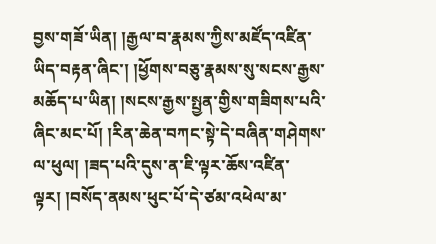བྱས་གཟོ་ཡིན། །རྒྱལ་བ་རྣམས་ཀྱིས་མཛོད་འཛིན་ཡིད་བརྟན་ཞིང་། །ཕྱོགས་བཅུ་རྣམས་སུ་སངས་རྒྱས་མཆོད་པ་ཡིན། །སངས་རྒྱས་སྤྱན་གྱིས་གཟིགས་པའི་ཞིང་མང་པོ། །རིན་ཆེན་བཀང་སྟེ་དེ་བཞིན་གཤེགས་ལ་ཕུལ། །ཟད་པའི་དུས་ན་ཇི་ལྟར་ཆོས་འཛིན་ལྟར། །བསོད་ནམས་ཕུང་པོ་དེ་ཙམ་འཕེལ་མ་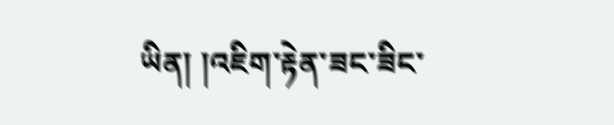ཡིན། །འཇིག་རྟེན་ཟང་ཟིང་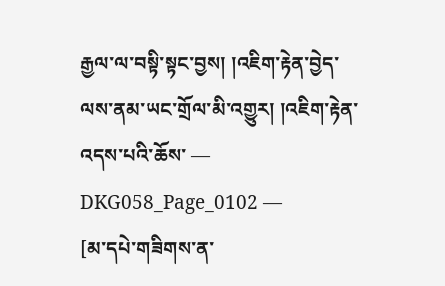རྒྱལ་ལ་བསྟི་སྟང་བྱས། །འཇིག་རྟེན་བྱེད་ལས་ནམ་ཡང་གྲོལ་མི་འགྱུར། །འཇིག་རྟེན་འདས་པའི་ཆོས་ ― DKG058_Page_0102 ―
[མ་དཔེ་གཟིགས་ན་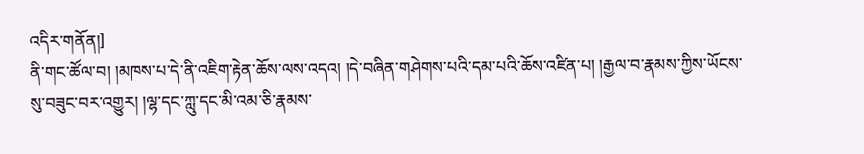འདིར་གནོན།]
ནི་གང་ཚོལ་བ། །མཁས་པ་དེ་ནི་འཇིག་རྟེན་ཆོས་ལས་འདའ། །དེ་བཞིན་གཤེགས་པའི་དམ་པའི་ཆོས་འཛིན་པ། །རྒྱལ་བ་རྣམས་ཀྱིས་ཡོངས་སུ་བཟུང་བར་འགྱུར། །ལྷ་དང་ཀླུ་དང་མི་འམ་ཅི་རྣམས་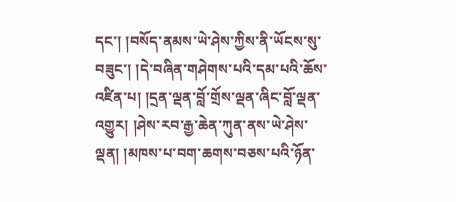དང་། །བསོད་ནམས་ཡེ་ཤེས་ཀྱིས་ནི་ཡོངས་སུ་བཟུང་། །དེ་བཞིན་གཤེགས་པའི་དམ་པའི་ཆོས་འཛིན་པ། །དྲན་ལྡན་བློ་གྲོས་ལྡན་ཞིང་བློ་ལྡན་འགྱུར། །ཤེས་རབ་རྒྱ་ཆེན་ཀུན་ནས་ཡེ་ཤེས་ལྡན། །མཁས་པ་བག་ཆགས་བཅས་པའི་ཉོན་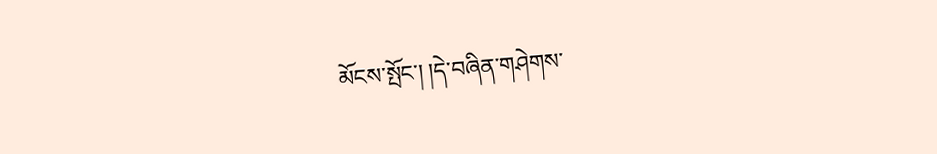མོངས་སྤོང་། །དེ་བཞིན་གཤེགས་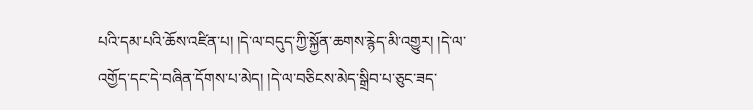པའི་དམ་པའི་ཆོས་འཛིན་པ། །དེ་ལ་བདུད་ཀྱི་སྐྱོན་ཆགས་རྙེད་མི་འགྱུར། །དེ་ལ་འགྱོད་དང་དེ་བཞིན་དོགས་པ་མེད། །དེ་ལ་བཅིངས་མེད་སྒྲིབ་པ་ཅུང་ཟད་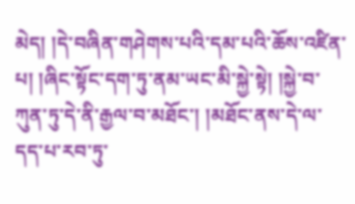མེད། །དེ་བཞིན་གཤེགས་པའི་དམ་པའི་ཆོས་འཛིན་པ། །ཞིང་སྟོང་དག་ཏུ་ནམ་ཡང་མི་སྐྱེ་སྟེ། །སྐྱེ་བ་ཀུན་ཏུ་དེ་ནི་རྒྱལ་བ་མཐོང་། །མཐོང་ནས་དེ་ལ་དད་པ་རབ་ཏུ་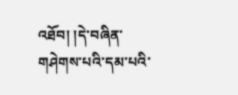འཐོབ། །དེ་བཞིན་གཤེགས་པའི་དམ་པའི་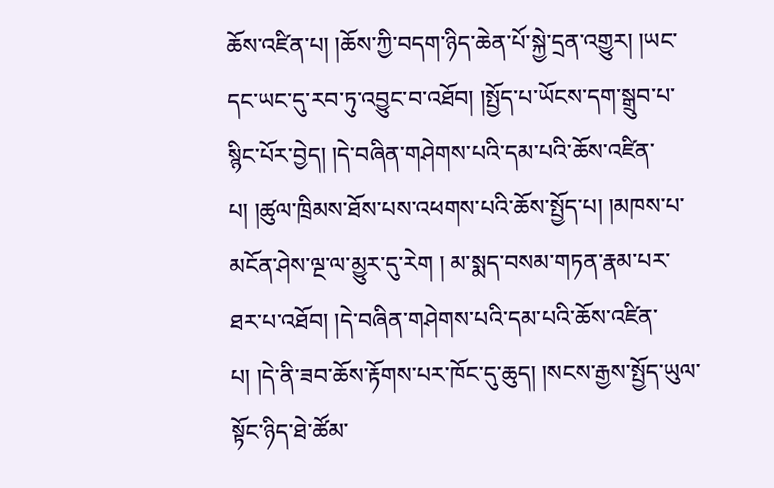ཆོས་འཛིན་པ། །ཆོས་ཀྱི་བདག་ཉིད་ཆེན་པོ་སྐྱེ་དྲན་འགྱུར། །ཡང་དང་ཡང་དུ་རབ་ཏུ་འབྱུང་བ་འཐོབ། །སྤྱོད་པ་ཡོངས་དག་སྒྲུབ་པ་སྙིང་པོར་བྱེད། །དེ་བཞིན་གཤེགས་པའི་དམ་པའི་ཆོས་འཛིན་པ། །ཚུལ་ཁྲིམས་ཐོས་པས་འཕགས་པའི་ཆོས་སྤྱོད་པ། །མཁས་པ་མངོན་ཤེས་ལྔ་ལ་མྱུར་དུ་རེག ། མ་སྨད་བསམ་གཏན་རྣམ་པར་ཐར་པ་འཐོབ། །དེ་བཞིན་གཤེགས་པའི་དམ་པའི་ཆོས་འཛིན་པ། །དེ་ནི་ཟབ་ཆོས་རྟོགས་པར་ཁོང་དུ་ཆུད། །སངས་རྒྱས་སྤྱོད་ཡུལ་སྟོང་ཉིད་ཐེ་ཚོམ་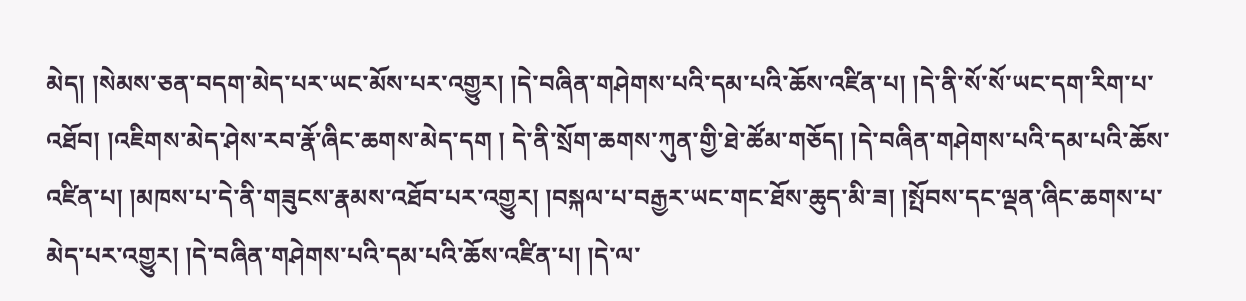མེད། །སེམས་ཅན་བདག་མེད་པར་ཡང་མོས་པར་འགྱུར། །དེ་བཞིན་གཤེགས་པའི་དམ་པའི་ཆོས་འཛིན་པ། །དེ་ནི་སོ་སོ་ཡང་དག་རིག་པ་འཐོབ། །འཇིགས་མེད་ཤེས་རབ་རྣོ་ཞིང་ཆགས་མེད་དག ། དེ་ནི་སྲོག་ཆགས་ཀུན་གྱི་ཐེ་ཚོམ་གཅོད། །དེ་བཞིན་གཤེགས་པའི་དམ་པའི་ཆོས་འཛིན་པ། །མཁས་པ་དེ་ནི་གཟུངས་རྣམས་འཐོབ་པར་འགྱུར། །བསྐལ་པ་བརྒྱར་ཡང་གང་ཐོས་ཆུད་མི་ཟ། །སྤོབས་དང་ལྡན་ཞིང་ཆགས་པ་མེད་པར་འགྱུར། །དེ་བཞིན་གཤེགས་པའི་དམ་པའི་ཆོས་འཛིན་པ། །དེ་ལ་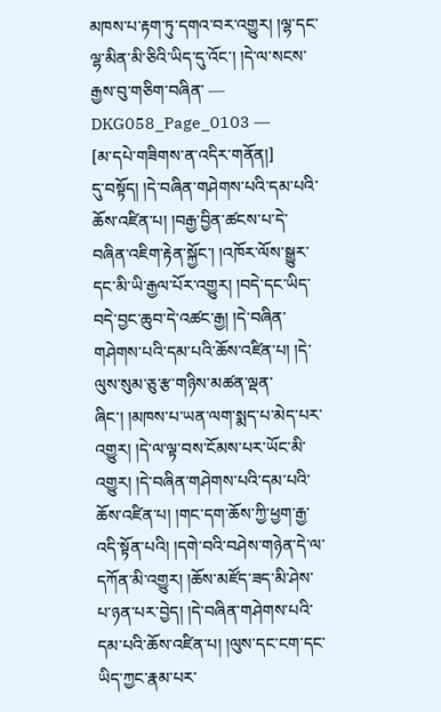མཁས་པ་རྟག་ཏུ་དགའ་བར་འགྱུར། །ལྷ་དང་ལྷ་མིན་མི་ཅིའི་ཡིད་དུ་འོང་། །དེ་ལ་སངས་རྒྱས་བུ་གཅིག་བཞིན་ ― DKG058_Page_0103 ―
[མ་དཔེ་གཟིགས་ན་འདིར་གནོན།]
དུ་བསྟོད། །དེ་བཞིན་གཤེགས་པའི་དམ་པའི་ཆོས་འཛིན་པ། །བརྒྱ་བྱིན་ཚངས་པ་དེ་བཞིན་འཇིག་རྟེན་སྐྱོང་། །འཁོར་ལོས་སྒྱུར་དང་མི་ཡི་རྒྱལ་པོར་འགྱུར། །བདེ་དང་ཡིད་བདེ་བྱང་ཆུབ་དེ་འཚང་རྒྱ། །དེ་བཞིན་གཤེགས་པའི་དམ་པའི་ཆོས་འཛིན་པ། །དེ་ལུས་སུམ་ཅུ་རྩ་གཉིས་མཚན་ལྡན་ཞིང་། །མཁས་པ་ཡན་ལག་སྨད་པ་མེད་པར་འགྱུར། །དེ་ལ་ལྟ་བས་ངོམས་པར་ཡོང་མི་འགྱུར། །དེ་བཞིན་གཤེགས་པའི་དམ་པའི་ཆོས་འཛིན་པ། །གང་དག་ཆོས་ཀྱི་ཕྱག་རྒྱ་འདི་སྟོན་པའི། །དགེ་བའི་བཤེས་གཉེན་དེ་ལ་དཀོན་མི་འགྱུར། །ཆོས་མཛོད་ཟད་མི་ཤེས་པ་ཉན་པར་བྱེད། །དེ་བཞིན་གཤེགས་པའི་དམ་པའི་ཆོས་འཛིན་པ། །ལུས་དང་ངག་དང་ཡིད་ཀྱང་རྣམ་པར་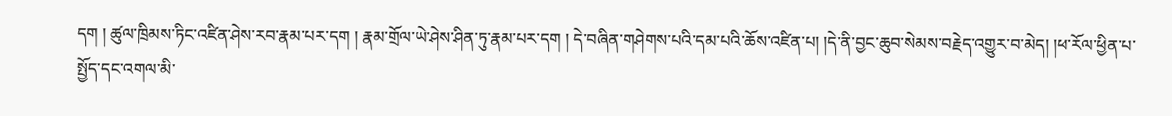དག ། ཚུལ་ཁྲིམས་ཏིང་འཛིན་ཤེས་རབ་རྣམ་པར་དག ། རྣམ་གྲོལ་ཡེ་ཤེས་ཤིན་ཏུ་རྣམ་པར་དག ། དེ་བཞིན་གཤེགས་པའི་དམ་པའི་ཆོས་འཛིན་པ། །དེ་ནི་བྱང་ཆུབ་སེམས་བརྗེད་འགྱུར་བ་མེད། །ཕ་རོལ་ཕྱིན་པ་སྤྱོད་དང་འགལ་མི་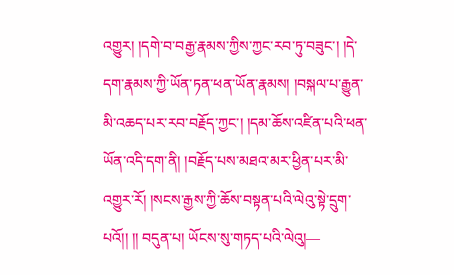འགྱུར། །དགེ་བ་བརྒྱ་རྣམས་ཀྱིས་ཀྱང་རབ་ཏུ་བཟུང་། །དེ་དག་རྣམས་ཀྱི་ཡོན་ཏན་ཕན་ཡོན་རྣམས། །བསྐལ་པ་རྒྱུན་མི་འཆད་པར་རབ་བརྗོད་ཀྱང་། །དམ་ཆོས་འཛིན་པའི་ཕན་ཡོན་འདི་དག་ནི། །བརྗོད་པས་མཐའ་མར་ཕྱིན་པར་མི་འགྱུར་རོ། །སངས་རྒྱས་ཀྱི་ཆོས་བསྟན་པའི་ལེའུ་སྟེ་དྲུག་པའོ།། །། བདུན་པ། ཡོངས་སུ་གཏད་པའི་ལེའུ།―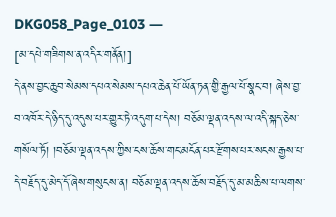DKG058_Page_0103 ―
[མ་དཔེ་གཟིགས་ན་འདིར་གནོན།]
དེ་ནས་བྱང་ཆུབ་སེམས་དཔའ་སེམས་དཔའ་ཆེན་པོ་ཡོན་ཏན་གྱི་རྒྱལ་པོ་སྣང་བ། ཞེས་བྱ་བ་འཁོར་དེ་ཉིད་དུ་འདུས་པར་གྱུར་ཏེ་འདུག་པ་དེས། བཅོམ་ལྡན་འདས་ལ་འདི་སྐད་ཅེས་གསོལ་ཏོ། །བཅོམ་ལྡན་འདས་ཀྱིས་ངས་ཆོས་གང་མངོན་པར་རྫོགས་པར་སངས་རྒྱས་པ་དེ་བརྗོད་དུ་མེད་དོ་ཞེས་གསུངས་ན། བཅོམ་ལྡན་འདས་ཆོས་བརྗོད་དུ་མ་མཆིས་པ་ལགས་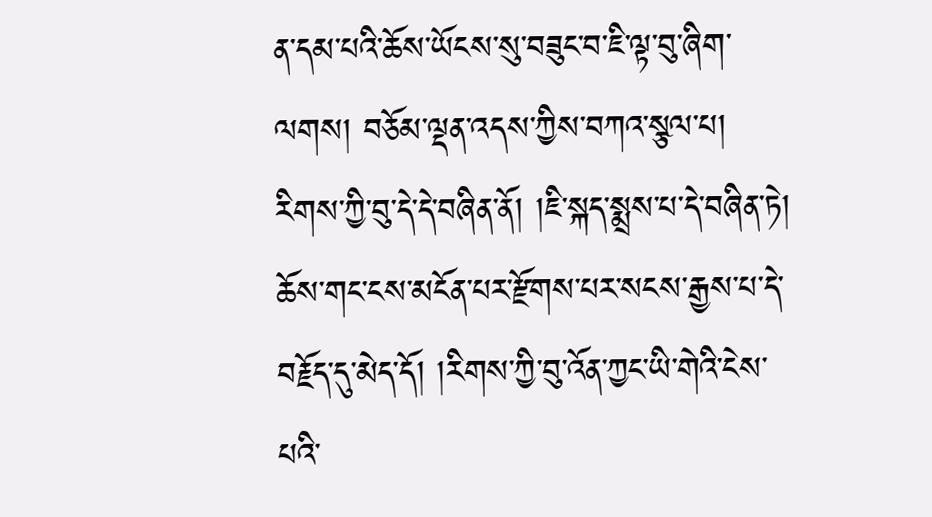ན་དམ་པའི་ཆོས་ཡོངས་སུ་བཟུང་བ་ཇི་ལྟ་བུ་ཞིག་ལགས། བཅོམ་ལྡན་འདས་ཀྱིས་བཀའ་སྩལ་པ། རིགས་ཀྱི་བུ་དེ་དེ་བཞིན་ནོ། །ཇི་སྐད་སྨྲས་པ་དེ་བཞིན་ཏེ། ཆོས་གང་ངས་མངོན་པར་རྫོགས་པར་སངས་རྒྱས་པ་དེ་བརྗོད་དུ་མེད་དོ། །རིགས་ཀྱི་བུ་འོན་ཀྱང་ཡི་གེའི་ངེས་པའི་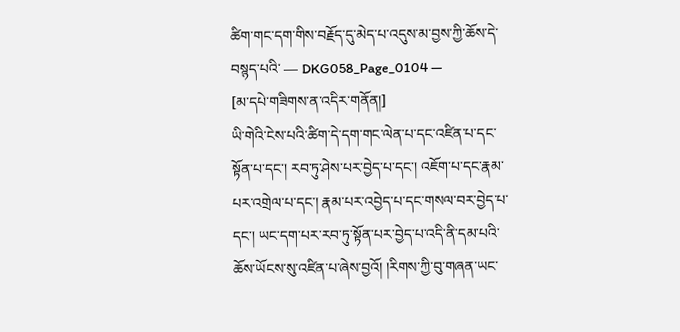ཚིག་གང་དག་གིས་བརྗོད་དུ་མེད་པ་འདུས་མ་བྱས་ཀྱི་ཆོས་དེ་བསྙད་པའི་ ― DKG058_Page_0104 ―
[མ་དཔེ་གཟིགས་ན་འདིར་གནོན།]
ཡི་གེའི་ངེས་པའི་ཚིག་དེ་དག་གང་ལེན་པ་དང་འཛིན་པ་དང་སྟོན་པ་དང་། རབ་ཏུ་ཤེས་པར་བྱེད་པ་དང་། འཇོག་པ་དང་རྣམ་པར་འགྲེལ་པ་དང་། རྣམ་པར་འབྱེད་པ་དང་གསལ་བར་བྱེད་པ་དང་། ཡང་དག་པར་རབ་ཏུ་སྟོན་པར་བྱེད་པ་འདི་ནི་དམ་པའི་ཆོས་ཡོངས་སུ་འཛིན་པ་ཞེས་བྱའོ། །རིགས་ཀྱི་བུ་གཞན་ཡང་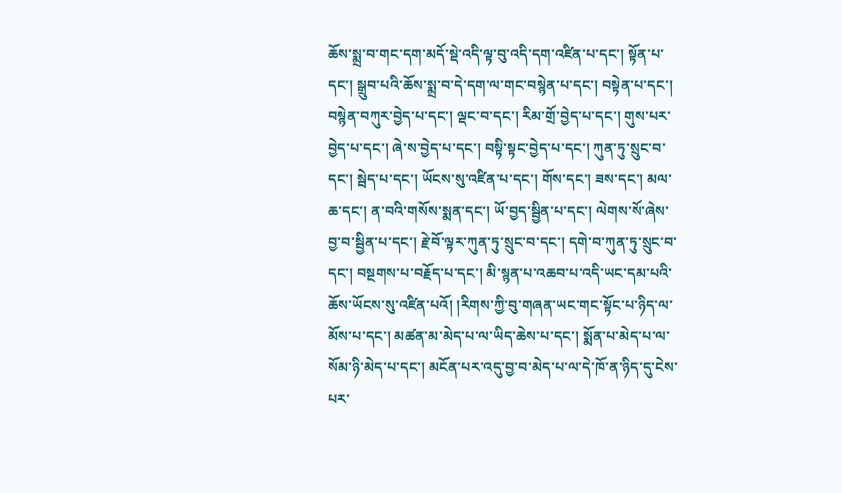ཆོས་སྨྲ་བ་གང་དག་མདོ་སྡེ་འདི་ལྟ་བུ་འདི་དག་འཛིན་པ་དང་། སྟོན་པ་དང་། སྒྲུབ་པའི་ཆོས་སྨྲ་བ་དེ་དག་ལ་གང་བསྙེན་པ་དང་། བསྟེན་པ་དང་། བསྙེན་བཀུར་བྱེད་པ་དང་། ལྡང་བ་དང་། རིམ་གྲོ་བྱེད་པ་དང་། གུས་པར་བྱེད་པ་དང་། ཞེ་ས་བྱེད་པ་དང་། བསྟི་སྟང་བྱེད་པ་དང་། ཀུན་ཏུ་སྲུང་བ་དང་། སྦེད་པ་དང་། ཡོངས་སུ་འཛིན་པ་དང་། གོས་དང་། ཟས་དང་། མལ་ཆ་དང་། ན་བའི་གསོས་སྨན་དང་། ཡོ་བྱད་སྦྱིན་པ་དང་། ལེགས་སོ་ཞེས་བྱ་བ་སྦྱིན་པ་དང་། རྗེ་བོ་ལྟར་ཀུན་ཏུ་སྲུང་བ་དང་། དགེ་བ་ཀུན་ཏུ་སྲུང་བ་དང་། བསྔགས་པ་བརྗོད་པ་དང་། མི་སྙན་པ་འཆབ་པ་འདི་ཡང་དམ་པའི་ཆོས་ཡོངས་སུ་འཛིན་པའོ། །རིགས་ཀྱི་བུ་གཞན་ཡང་གང་སྟོང་པ་ཉིད་ལ་མོས་པ་དང་། མཚན་མ་མེད་པ་ལ་ཡིད་ཆེས་པ་དང་། སྨོན་པ་མེད་པ་ལ་སོམ་ཉི་མེད་པ་དང་། མངོན་པར་འདུ་བྱ་བ་མེད་པ་ལ་དེ་ཁོ་ན་ཉིད་དུ་ངེས་པར་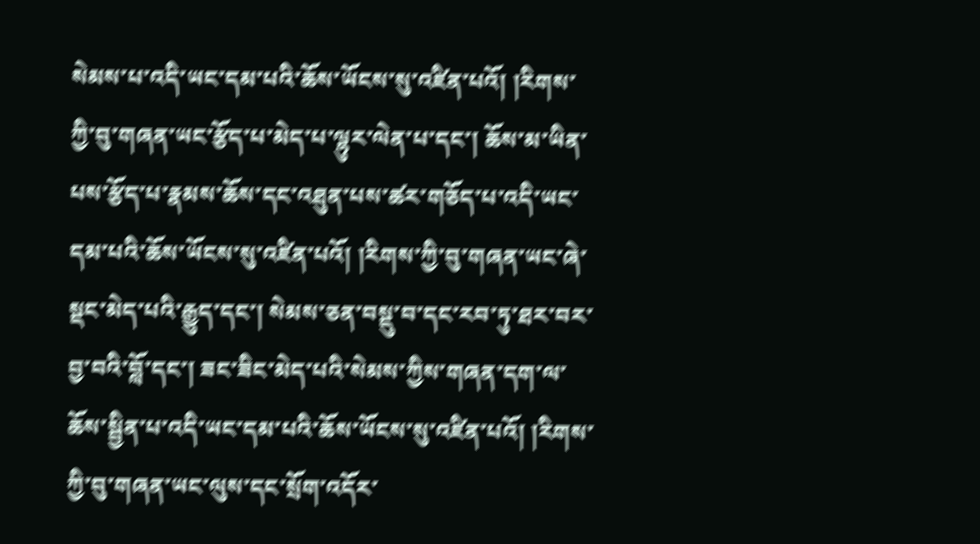སེམས་པ་འདི་ཡང་དམ་པའི་ཆོས་ཡོངས་སུ་འཛིན་པའོ། །རིགས་ཀྱི་བུ་གཞན་ཡང་རྩོད་པ་མེད་པ་ལྷུར་ལེན་པ་དང་། ཆོས་མ་ཡིན་པས་རྩོད་པ་རྣམས་ཆོས་དང་འཐུན་པས་ཚར་གཅོད་པ་འདི་ཡང་དམ་པའི་ཆོས་ཡོངས་སུ་འཛིན་པའོ། །རིགས་ཀྱི་བུ་གཞན་ཡང་ཞེ་སྡང་མེད་པའི་རྒྱུད་དང་། སེམས་ཅན་བསྡུ་བ་དང་རབ་ཏུ་ཐར་བར་བྱ་བའི་བློ་དང་། ཟང་ཟིང་མེད་པའི་སེམས་ཀྱིས་གཞན་དག་ལ་ཆོས་སྦྱིན་པ་འདི་ཡང་དམ་པའི་ཆོས་ཡོངས་སུ་འཛིན་པའོ། །རིགས་ཀྱི་བུ་གཞན་ཡང་ལུས་དང་སྲོག་འདོར་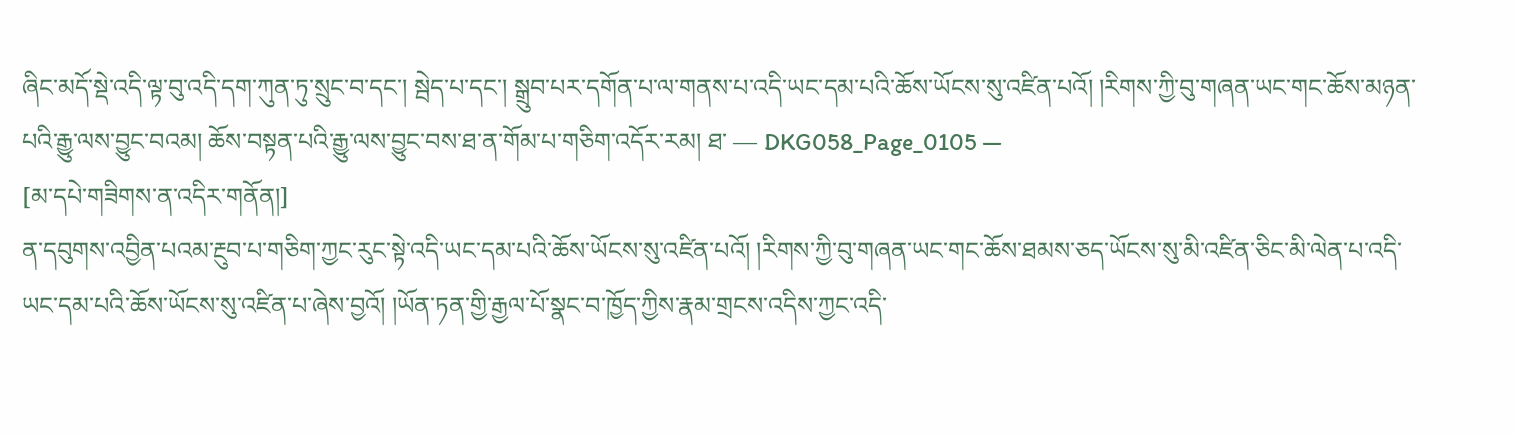ཞིང་མདོ་སྡེ་འདི་ལྟ་བུ་འདི་དག་ཀུན་ཏུ་སྲུང་བ་དང་། སྦེད་པ་དང་། སྒྲུབ་པར་དགོན་པ་ལ་གནས་པ་འདི་ཡང་དམ་པའི་ཆོས་ཡོངས་སུ་འཛིན་པའོ། །རིགས་ཀྱི་བུ་གཞན་ཡང་གང་ཆོས་མཉན་པའི་རྒྱུ་ལས་བྱུང་བའམ། ཆོས་བསྟན་པའི་རྒྱུ་ལས་བྱུང་བས་ཐ་ན་གོམ་པ་གཅིག་འདོར་རམ། ཐ་ ― DKG058_Page_0105 ―
[མ་དཔེ་གཟིགས་ན་འདིར་གནོན།]
ན་དབུགས་འབྱིན་པའམ་རྔུབ་པ་གཅིག་ཀྱང་རུང་སྟེ་འདི་ཡང་དམ་པའི་ཆོས་ཡོངས་སུ་འཛིན་པའོ། །རིགས་ཀྱི་བུ་གཞན་ཡང་གང་ཆོས་ཐམས་ཅད་ཡོངས་སུ་མི་འཛིན་ཅིང་མི་ལེན་པ་འདི་ཡང་དམ་པའི་ཆོས་ཡོངས་སུ་འཛིན་པ་ཞེས་བྱའོ། །ཡོན་ཏན་གྱི་རྒྱལ་པོ་སྣང་བ་ཁྱོད་ཀྱིས་རྣམ་གྲངས་འདིས་ཀྱང་འདི་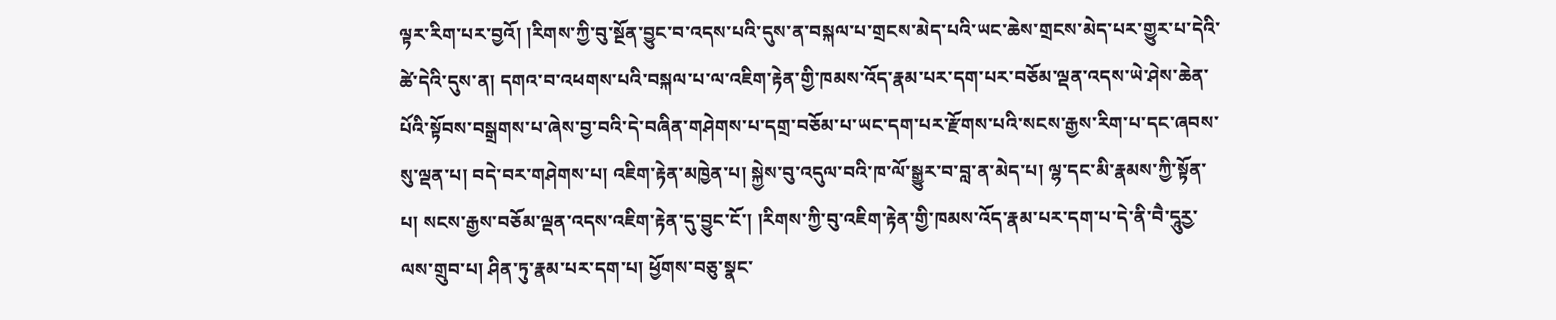ལྟར་རིག་པར་བྱའོ། །རིགས་ཀྱི་བུ་སྔོན་བྱུང་བ་འདས་པའི་དུས་ན་བསྐལ་པ་གྲངས་མེད་པའི་ཡང་ཆེས་གྲངས་མེད་པར་གྱུར་པ་དེའི་ཚེ་དེའི་དུས་ན། དགའ་བ་འཕགས་པའི་བསྐལ་པ་ལ་འཇིག་རྟེན་གྱི་ཁམས་འོད་རྣམ་པར་དག་པར་བཅོམ་ལྡན་འདས་ཡེ་ཤེས་ཆེན་པོའི་སྟོབས་བསྒྲགས་པ་ཞེས་བྱ་བའི་དེ་བཞིན་གཤེགས་པ་དགྲ་བཅོམ་པ་ཡང་དག་པར་རྫོགས་པའི་སངས་རྒྱས་རིག་པ་དང་ཞབས་སུ་ལྡན་པ། བདེ་བར་གཤེགས་པ། འཇིག་རྟེན་མཁྱེན་པ། སྐྱེས་བུ་འདུལ་བའི་ཁ་ལོ་སྒྱུར་བ་བླ་ན་མེད་པ། ལྷ་དང་མི་རྣམས་ཀྱི་སྟོན་པ། སངས་རྒྱས་བཅོམ་ལྡན་འདས་འཇིག་རྟེན་དུ་བྱུང་ངོ་། །རིགས་ཀྱི་བུ་འཇིག་རྟེན་གྱི་ཁམས་འོད་རྣམ་པར་དག་པ་དེ་ནི་བཻ་དཱུཪྱ་ལས་གྲུབ་པ། ཤིན་ཏུ་རྣམ་པར་དག་པ། ཕྱོགས་བཅུ་སྣང་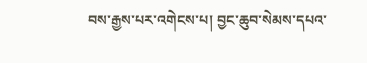བས་རྒྱས་པར་འགེངས་པ། བྱང་ཆུབ་སེམས་དཔའ་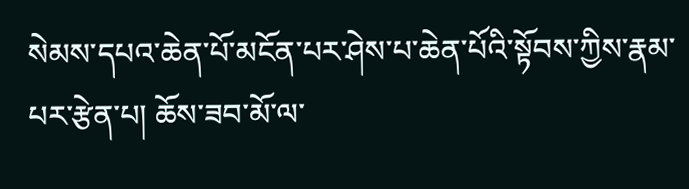སེམས་དཔའ་ཆེན་པོ་མངོན་པར་ཤེས་པ་ཆེན་པོའི་སྟོབས་ཀྱིས་རྣམ་པར་རྩེན་པ། ཆོས་ཟབ་མོ་ལ་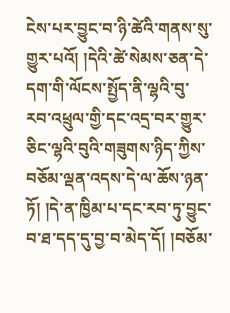ངེས་པར་བྱུང་བ་ཉི་ཚེའི་གནས་སུ་གྱུར་པའོ། །དེའི་ཚེ་སེམས་ཅན་དེ་དག་གི་ལོངས་སྤྱོད་ནི་ལྷའི་བུ་རབ་འཕྲུལ་གྱི་དང་འདྲ་བར་གྱུར་ཅིང་ལྷའི་བུའི་གཟུགས་ཉིད་ཀྱིས་བཅོམ་ལྡན་འདས་དེ་ལ་ཆོས་ཉན་ཏོ། །དེ་ན་ཁྱིམ་པ་དང་རབ་ཏུ་བྱུང་བ་ཐ་དད་དུ་བྱ་བ་མེད་དོ། །བཅོམ་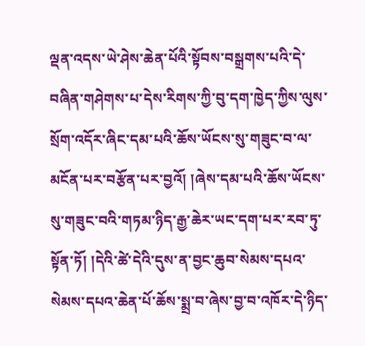ལྡན་འདས་ཡེ་ཤེས་ཆེན་པོའི་སྟོབས་བསྒྲགས་པའི་དེ་བཞིན་གཤེགས་པ་དེས་རིགས་ཀྱི་བུ་དག་ཁྱེད་ཀྱིས་ལུས་སྲོག་འདོར་ཞིང་དམ་པའི་ཆོས་ཡོངས་སུ་གཟུང་བ་ལ་མངོན་པར་བརྩོན་པར་བྱའོ། །ཞེས་དམ་པའི་ཆོས་ཡོངས་སུ་གཟུང་བའི་གཏམ་ཉིད་རྒྱ་ཆེར་ཡང་དག་པར་རབ་ཏུ་སྟོན་ཏོ། །དེའི་ཚེ་དེའི་དུས་ན་བྱང་ཆུབ་སེམས་དཔའ་སེམས་དཔའ་ཆེན་པོ་ཆོས་སྨྲ་བ་ཞེས་བྱ་བ་འཁོར་དེ་ཉིད་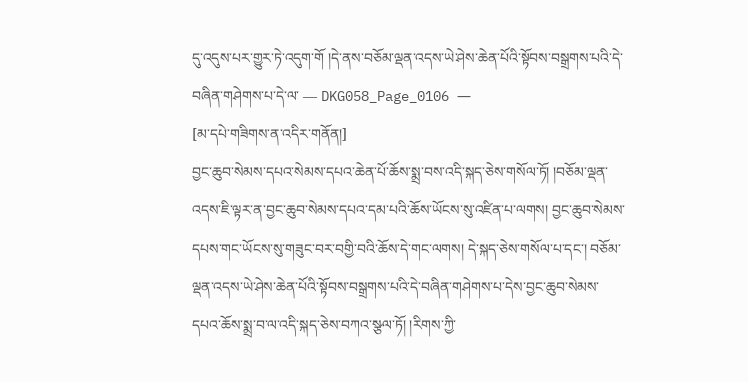དུ་འདུས་པར་གྱུར་ཏེ་འདུག་གོ །དེ་ནས་བཅོམ་ལྡན་འདས་ཡེ་ཤེས་ཆེན་པོའི་སྟོབས་བསྒྲགས་པའི་དེ་བཞིན་གཤེགས་པ་དེ་ལ་ ― DKG058_Page_0106 ―
[མ་དཔེ་གཟིགས་ན་འདིར་གནོན།]
བྱང་ཆུབ་སེམས་དཔའ་སེམས་དཔའ་ཆེན་པོ་ཆོས་སྨྲ་བས་འདི་སྐད་ཅེས་གསོལ་ཏོ། །བཅོམ་ལྡན་འདས་ཇི་ལྟར་ན་བྱང་ཆུབ་སེམས་དཔའ་དམ་པའི་ཆོས་ཡོངས་སུ་འཛིན་པ་ལགས། བྱང་ཆུབ་སེམས་དཔས་གང་ཡོངས་སུ་གཟུང་བར་བགྱི་བའི་ཆོས་དེ་གང་ལགས། དེ་སྐད་ཅེས་གསོལ་པ་དང་། བཅོམ་ལྡན་འདས་ཡེ་ཤེས་ཆེན་པོའི་སྟོབས་བསྒྲགས་པའི་དེ་བཞིན་གཤེགས་པ་དེས་བྱང་ཆུབ་སེམས་དཔའ་ཆོས་སྨྲ་བ་ལ་འདི་སྐད་ཅེས་བཀའ་སྩལ་ཏོ། །རིགས་ཀྱི་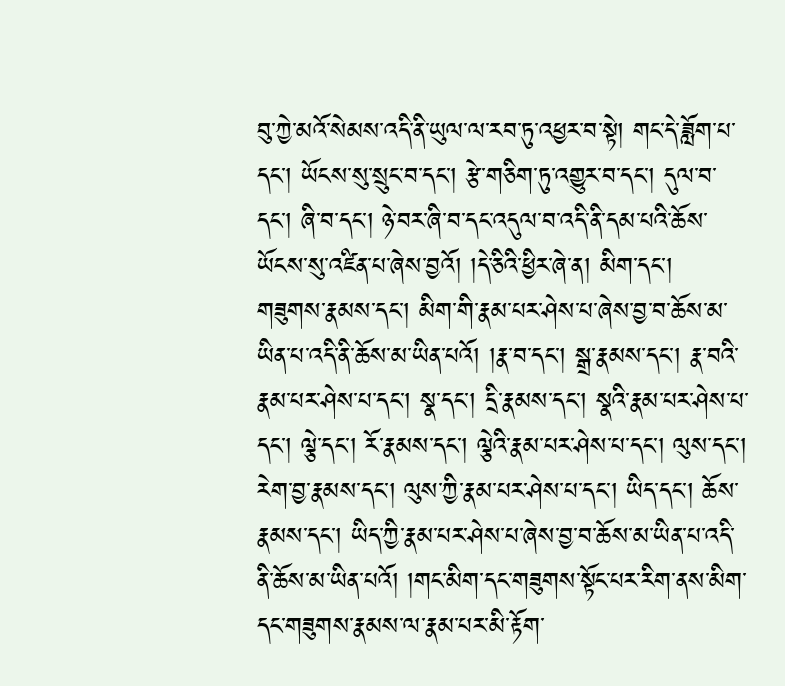བུ་ཀྱེ་མའོ་སེམས་འདི་ནི་ཡུལ་ལ་རབ་ཏུ་འཕྱར་བ་སྟེ། གང་དེ་ཟློག་པ་དང་། ཡོངས་སུ་སྲུང་བ་དང་། རྩེ་གཅིག་ཏུ་འགྱུར་བ་དང་། དུལ་བ་དང་། ཞི་བ་དང་། ཉེ་བར་ཞི་བ་དང་འདུལ་བ་འདི་ནི་དམ་པའི་ཆོས་ཡོངས་སུ་འཛིན་པ་ཞེས་བྱའོ། །དེ་ཅིའི་ཕྱིར་ཞེ་ན། མིག་དང་། གཟུགས་རྣམས་དང་། མིག་གི་རྣམ་པར་ཤེས་པ་ཞེས་བྱ་བ་ཆོས་མ་ཡིན་པ་འདི་ནི་ཆོས་མ་ཡིན་པའོ། །རྣ་བ་དང་། སྒྲ་རྣམས་དང་། རྣ་བའི་རྣམ་པར་ཤེས་པ་དང་། སྣ་དང་། དྲི་རྣམས་དང་། སྣའི་རྣམ་པར་ཤེས་པ་དང་། ལྕེ་དང་། རོ་རྣམས་དང་། ལྕེའི་རྣམ་པར་ཤེས་པ་དང་། ལུས་དང་། རེག་བྱ་རྣམས་དང་། ལུས་ཀྱི་རྣམ་པར་ཤེས་པ་དང་། ཡིད་དང་། ཆོས་རྣམས་དང་། ཡིད་ཀྱི་རྣམ་པར་ཤེས་པ་ཞེས་བྱ་བ་ཆོས་མ་ཡིན་པ་འདི་ནི་ཆོས་མ་ཡིན་པའོ། །གང་མིག་དང་གཟུགས་སྟོང་པར་རིག་ནས་མིག་དང་གཟུགས་རྣམས་ལ་རྣམ་པར་མི་རྟོག་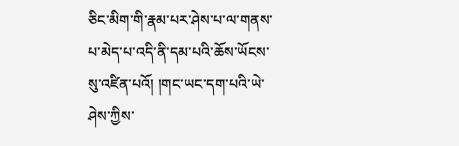ཅིང་མིག་གི་རྣམ་པར་ཤེས་པ་ལ་གནས་པ་མེད་པ་འདི་ནི་དམ་པའི་ཆོས་ཡོངས་སུ་འཛིན་པའོ། །གང་ཡང་དག་པའི་ཡེ་ཤེས་ཀྱིས་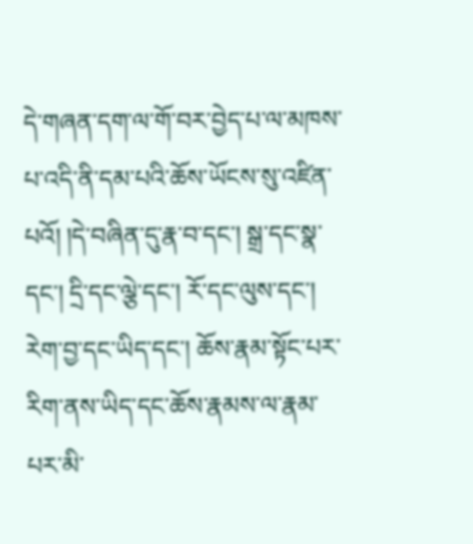དེ་གཞན་དག་ལ་གོ་བར་བྱེད་པ་ལ་མཁས་པ་འདི་ནི་དམ་པའི་ཆོས་ཡོངས་སུ་འཛིན་པའོ། །དེ་བཞིན་དུ་རྣ་བ་དང་། སྒྲ་དང་སྣ་དང་། དྲི་དང་ལྕེ་དང་། རོ་དང་ལུས་དང་། རེག་བྱ་དང་ཡིད་དང་། ཆོས་རྣམ་སྟོང་པར་རིག་ནས་ཡིད་དང་ཆོས་རྣམས་ལ་རྣམ་པར་མི་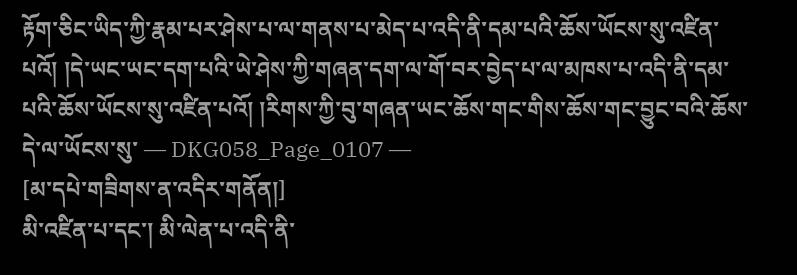རྟོག་ཅིང་ཡིད་ཀྱི་རྣམ་པར་ཤེས་པ་ལ་གནས་པ་མེད་པ་འདི་ནི་དམ་པའི་ཆོས་ཡོངས་སུ་འཛིན་པའོ། །དེ་ཡང་ཡང་དག་པའི་ཡེ་ཤེས་ཀྱི་གཞན་དག་ལ་གོ་བར་བྱེད་པ་ལ་མཁས་པ་འདི་ནི་དམ་པའི་ཆོས་ཡོངས་སུ་འཛིན་པའོ། །རིགས་ཀྱི་བུ་གཞན་ཡང་ཆོས་གང་གིས་ཆོས་གང་བྱུང་བའི་ཆོས་དེ་ལ་ཡོངས་སུ་ ― DKG058_Page_0107 ―
[མ་དཔེ་གཟིགས་ན་འདིར་གནོན།]
མི་འཛིན་པ་དང་། མི་ལེན་པ་འདི་ནི་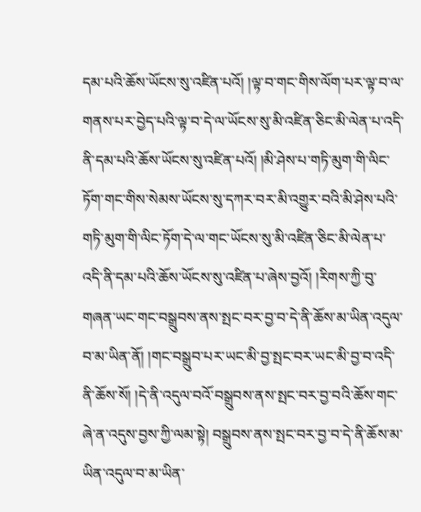དམ་པའི་ཆོས་ཡོངས་སུ་འཛིན་པའོ། །ལྟ་བ་གང་གིས་ལོག་པར་ལྟ་བ་ལ་གནས་པར་བྱེད་པའི་ལྟ་བ་དེ་ལ་ཡོངས་སུ་མི་འཛིན་ཅིང་མི་ལེན་པ་འདི་ནི་དམ་པའི་ཆོས་ཡོངས་སུ་འཛིན་པའོ། །མི་ཤེས་པ་གཏི་མུག་གི་ལིང་ཏོག་གང་གིས་སེམས་ཡོངས་སུ་དཀར་བར་མི་འགྱུར་བའི་མི་ཤེས་པའི་གཏི་མུག་གི་ལིང་ཏོག་དེ་ལ་གང་ཡོངས་སུ་མི་འཛིན་ཅིང་མི་ལེན་པ་འདི་ནི་དམ་པའི་ཆོས་ཡོངས་སུ་འཛིན་པ་ཞེས་བྱའོ། །རིགས་ཀྱི་བུ་གཞན་ཡང་གང་བསྒྲུབས་ནས་སྤང་བར་བྱ་བ་དེ་ནི་ཆོས་མ་ཡིན་འདུལ་བ་མ་ཡིན་ནོ། །གང་བསྒྲུབ་པར་ཡང་མི་བྱ་སྤང་བར་ཡང་མི་བྱ་བ་འདི་ནི་ཆོས་སོ། །དེ་ནི་འདུལ་བའོ་བསྒྲུབས་ནས་སྤང་བར་བྱ་བའི་ཆོས་གང་ཞེ་ན་འདུས་བྱས་ཀྱི་ལམ་སྟེ། བསྒྲུབས་ནས་སྤང་བར་བྱ་བ་དེ་ནི་ཆོས་མ་ཡིན་འདུལ་བ་མ་ཡིན་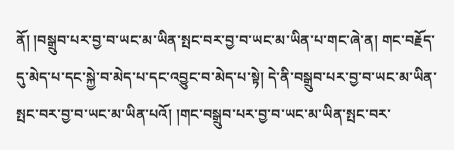ནོ། །བསྒྲུབ་པར་བྱ་བ་ཡང་མ་ཡིན་སྤང་བར་བྱ་བ་ཡང་མ་ཡིན་པ་གང་ཞེ་ན། གང་བརྗོད་དུ་མེད་པ་དང་སྐྱེ་བ་མེད་པ་དང་འབྱུང་བ་མེད་པ་སྟེ། དེ་ནི་བསྒྲུབ་པར་བྱ་བ་ཡང་མ་ཡིན་སྤང་བར་བྱ་བ་ཡང་མ་ཡིན་པའོ། །གང་བསྒྲུབ་པར་བྱ་བ་ཡང་མ་ཡིན་སྤང་བར་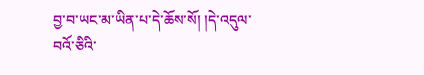བྱ་བ་ཡང་མ་ཡིན་པ་དེ་ཆོས་སོ། །དེ་འདུལ་བའོ་ཅིའི་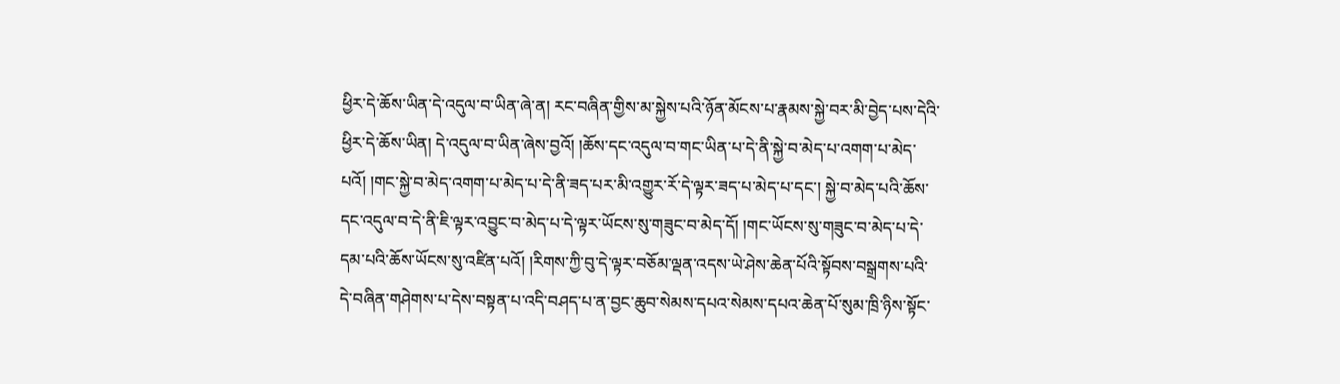ཕྱིར་དེ་ཆོས་ཡིན་དེ་འདུལ་བ་ཡིན་ཞེ་ན། རང་བཞིན་གྱིས་མ་སྐྱེས་པའི་ཉོན་མོངས་པ་རྣམས་སྐྱེ་བར་མི་བྱེད་པས་དེའི་ཕྱིར་དེ་ཆོས་ཡིན། དེ་འདུལ་བ་ཡིན་ཞེས་བྱའོ། །ཆོས་དང་འདུལ་བ་གང་ཡིན་པ་དེ་ནི་སྐྱེ་བ་མེད་པ་འགག་པ་མེད་པའོ། །གང་སྐྱེ་བ་མེད་འགག་པ་མེད་པ་དེ་ནི་ཟད་པར་མི་འགྱུར་རོ་དེ་ལྟར་ཟད་པ་མེད་པ་དང་། སྐྱེ་བ་མེད་པའི་ཆོས་དང་འདུལ་བ་དེ་ནི་ཇི་ལྟར་འབྱུང་བ་མེད་པ་དེ་ལྟར་ཡོངས་སུ་གཟུང་བ་མེད་དོ། །གང་ཡོངས་སུ་གཟུང་བ་མེད་པ་དེ་དམ་པའི་ཆོས་ཡོངས་སུ་འཛིན་པའོ། །རིགས་ཀྱི་བུ་དེ་ལྟར་བཅོམ་ལྡན་འདས་ཡེ་ཤེས་ཆེན་པོའི་སྟོབས་བསྒྲགས་པའི་དེ་བཞིན་གཤེགས་པ་དེས་བསྟན་པ་འདི་བཤད་པ་ན་བྱང་ཆུབ་སེམས་དཔའ་སེམས་དཔའ་ཆེན་པོ་སུམ་ཁྲི་ཉིས་སྟོང་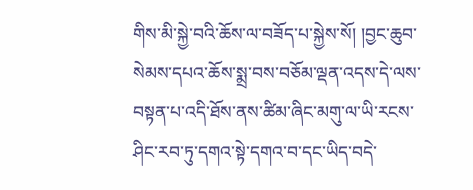གིས་མི་སྐྱེ་བའི་ཆོས་ལ་བཟོད་པ་སྐྱེས་སོ། །བྱང་ཆུབ་སེམས་དཔའ་ཆོས་སྨྲ་བས་བཅོམ་ལྡན་འདས་དེ་ལས་བསྟན་པ་འདི་ཐོས་ནས་ཚིམ་ཞིང་མགུ་ལ་ཡི་རངས་ཤིང་རབ་ཏུ་དགའ་སྟེ་དགའ་བ་དང་ཡིད་བདེ་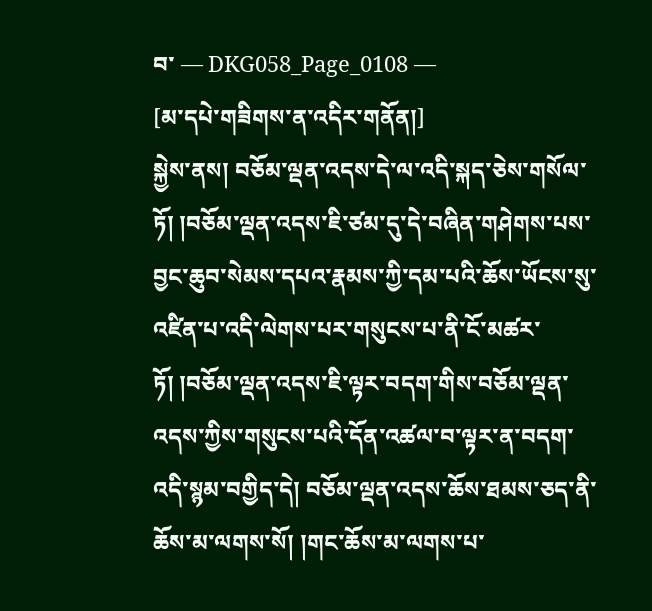བ་ ― DKG058_Page_0108 ―
[མ་དཔེ་གཟིགས་ན་འདིར་གནོན།]
སྐྱེས་ནས། བཅོམ་ལྡན་འདས་དེ་ལ་འདི་སྐད་ཅེས་གསོལ་ཏོ། །བཅོམ་ལྡན་འདས་ཇི་ཙམ་དུ་དེ་བཞིན་གཤེགས་པས་བྱང་ཆུབ་སེམས་དཔའ་རྣམས་ཀྱི་དམ་པའི་ཆོས་ཡོངས་སུ་འཛིན་པ་འདི་ལེགས་པར་གསུངས་པ་ནི་ངོ་མཚར་ཏོ། །བཅོམ་ལྡན་འདས་ཇི་ལྟར་བདག་གིས་བཅོམ་ལྡན་འདས་ཀྱིས་གསུངས་པའི་དོན་འཚལ་བ་ལྟར་ན་བདག་འདི་སྙམ་བགྱིད་དེ། བཅོམ་ལྡན་འདས་ཆོས་ཐམས་ཅད་ནི་ཆོས་མ་ལགས་སོ། །གང་ཆོས་མ་ལགས་པ་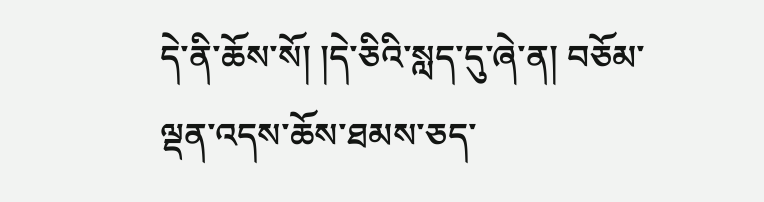དེ་ནི་ཆོས་སོ། །དེ་ཅིའི་སླད་དུ་ཞེ་ན། བཅོམ་ལྡན་འདས་ཆོས་ཐམས་ཅད་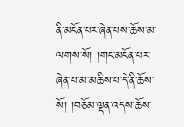ནི་མངོན་པར་ཞེན་པས་ཆོས་མ་ལགས་སོ། །གང་མངོན་པར་ཞེན་པ་མ་མཆིས་པ་དེ་ནི་ཆོས་སོ། །བཅོམ་ལྡན་འདས་ཆོས་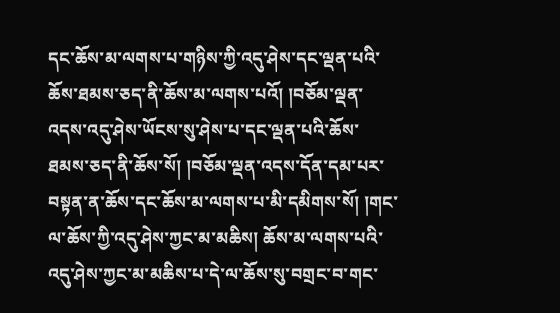དང་ཆོས་མ་ལགས་པ་གཉིས་ཀྱི་འདུ་ཤེས་དང་ལྡན་པའི་ཆོས་ཐམས་ཅད་ནི་ཆོས་མ་ལགས་པའོ། །བཅོམ་ལྡན་འདས་འདུ་ཤེས་ཡོངས་སུ་ཤེས་པ་དང་ལྡན་པའི་ཆོས་ཐམས་ཅད་ནི་ཆོས་སོ། །བཅོམ་ལྡན་འདས་དོན་དམ་པར་བསྟན་ན་ཆོས་དང་ཆོས་མ་ལགས་པ་མི་དམིགས་སོ། །གང་ལ་ཆོས་ཀྱི་འདུ་ཤེས་ཀྱང་མ་མཆིས། ཆོས་མ་ལགས་པའི་འདུ་ཤེས་ཀྱང་མ་མཆིས་པ་དེ་ལ་ཆོས་སུ་བགྲང་བ་གང་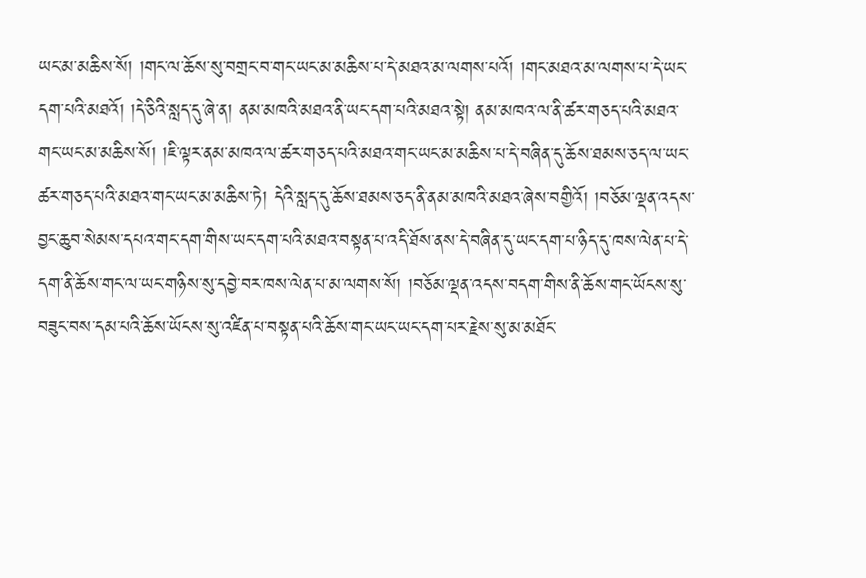ཡང་མ་མཆིས་སོ། །གང་ལ་ཆོས་སུ་བགྲང་བ་གང་ཡང་མ་མཆིས་པ་དེ་མཐའ་མ་ལགས་པའོ། །གང་མཐའ་མ་ལགས་པ་དེ་ཡང་དག་པའི་མཐའོ། །དེ་ཅིའི་སླད་དུ་ཞེ་ན། ནམ་མཁའི་མཐའ་ནི་ཡང་དག་པའི་མཐའ་སྟེ། ནམ་མཁའ་ལ་ནི་ཚར་གཅད་པའི་མཐའ་གང་ཡང་མ་མཆིས་སོ། །ཇི་ལྟར་ནམ་མཁའ་ལ་ཚར་གཅད་པའི་མཐའ་གང་ཡང་མ་མཆིས་པ་དེ་བཞིན་དུ་ཆོས་ཐམས་ཅད་ལ་ཡང་ཚར་གཅད་པའི་མཐའ་གང་ཡང་མ་མཆིས་ཏེ། དེའི་སླད་དུ་ཆོས་ཐམས་ཅད་ནི་ནམ་མཁའི་མཐའ་ཞེས་བགྱིའོ། །བཅོམ་ལྡན་འདས་བྱང་ཆུབ་སེམས་དཔའ་གང་དག་གིས་ཡང་དག་པའི་མཐའ་བསྟན་པ་འདི་ཐོས་ནས་དེ་བཞིན་དུ་ཡང་དག་པ་ཉིད་དུ་ཁས་ལེན་པ་དེ་དག་ནི་ཆོས་གང་ལ་ཡང་གཉིས་སུ་དབྱེ་བར་ཁས་ལེན་པ་མ་ལགས་སོ། །བཅོམ་ལྡན་འདས་བདག་གིས་ནི་ཆོས་གང་ཡོངས་སུ་བཟུང་བས་དམ་པའི་ཆོས་ཡོངས་སུ་འཛིན་པ་བསྟན་པའི་ཆོས་གང་ཡང་ཡང་དག་པར་རྗེས་སུ་མ་མཐོང་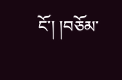ངོ་། །བཅོམ་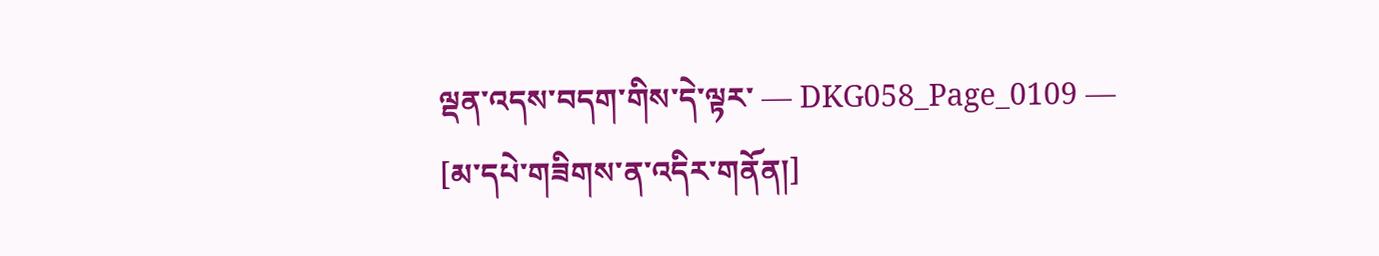ལྡན་འདས་བདག་གིས་དེ་ལྟར་ ― DKG058_Page_0109 ―
[མ་དཔེ་གཟིགས་ན་འདིར་གནོན།]